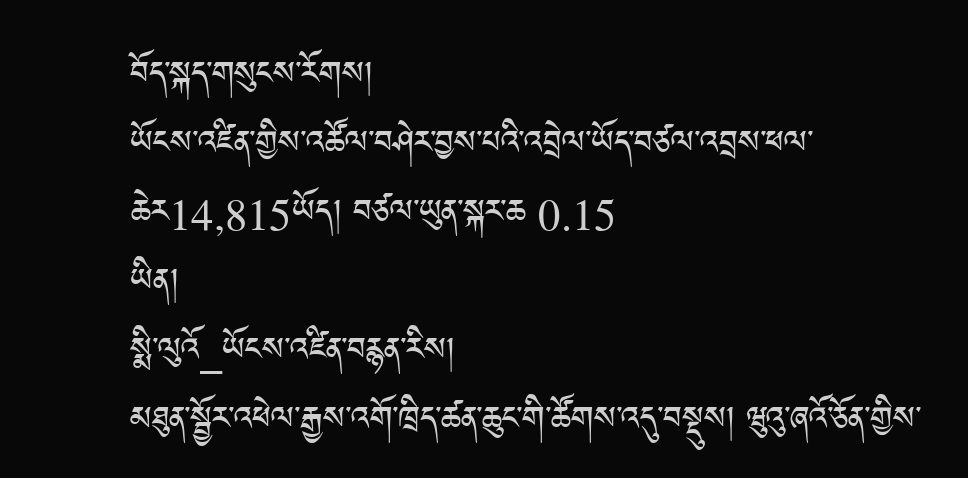བོད་སྐད་གསུངས་རོགས།
ཡོངས་འཛིན་གྱིས་འཚོལ་བཤེར་བྱས་པའི་འབྲེལ་ཡོད་བཙལ་འབྲས་ཕལ་ཆེར14,815ཡོད། བཙལ་ཡུན་སྐར་ཆ 0.15
ཡིན།
སྨི་ལུའོ_ཡོངས་འཛིན་བརྙན་རིས།
མཐུན་སྦྱོར་འཕེལ་རྒྱས་འགོ་ཁྲིད་ཚན་ཆུང་གི་ཚོགས་འདུ་བསྡུས། ཝུའུ་ཞའོ་ཅོན་གྱིས་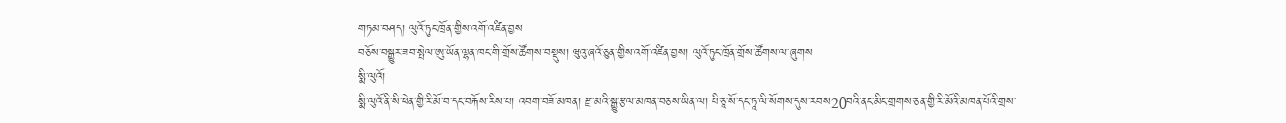གཏམ་བཤད། ལུའོ་ཏུང་ཁྲོན་གྱིས་འགོ་འཛིན་བྱས
བཅོས་བསྒྱུར་ཟབ་སྤེལ་ཨུ་ཡོན་ལྷན་ཁང་གི་གྲོས་ཚོགས་བསྡུས། ཝུའུ་ཞའོ་ཅུན་གྱིས་འགོ་འཛིན་བྱས། ལུའོ་ཏུང་ཁྲོན་གྲོས་ཚོགས་ལ་ཞུགས
སྨི་ལུའོ།
སྨི་ལུའོ་ནི་སི་ཕེན་གྱི་རི་མོ་བ་དང་བརྐོས་རིས་པ། འབག་བཟོ་མཁན། རྫ་མའི་སྒྱུ་རྩལ་མཁན་བཅས་ཡིན་ལ། པི་ཅཱ་སོ་དང་ཏཱ་ལི་སོགས་དུས་རབས20བའི་ནང་མིང་གྲགས་ཅན་གྱི་རི་མོའི་མཁན་པོའི་གྲས་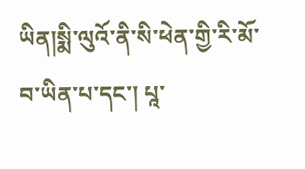ཡིན།སྨི་ལུའོ་ནི་སི་ཕེན་གྱི་རི་མོ་བ་ཡིན་པ་དང་། པཱ་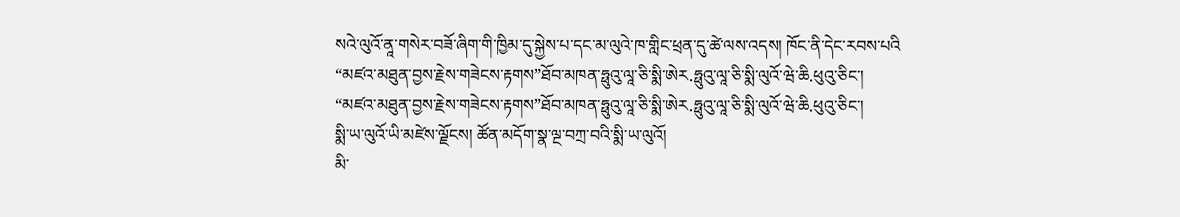སའེ་ལུའོ་ནཱ་གསེར་བཟོ་ཞིག་གི་ཁྱིམ་དུ་སྐྱེས་པ་དང་མ་ལུའེ་ཁ་གླིང་ཕྲན་དུ་ཚེ་ལས་འདས། ཁོང་ནི་དེང་རབས་པའི
“མཛའ་མཐུན་བྱས་རྗེས་གཟེངས་རྟགས”ཐོབ་མཁན་ཧྥུའུ་ལཱ་ཅི་སྨི་ཨེར.ཧྥུའུ་ལཱ་ཅི་སྨི་ལུའོ་ཝེ་ཆི.ཕུའུ་ཅིང་།
“མཛའ་མཐུན་བྱས་རྗེས་གཟེངས་རྟགས”ཐོབ་མཁན་ཧྥུའུ་ལཱ་ཅི་སྨི་ཨེར.ཧྥུའུ་ལཱ་ཅི་སྨི་ལུའོ་ཝེ་ཆི.ཕུའུ་ཅིང་།
སྨི་ཡ་ལུའོ་ཡི་མཛེས་ལྗོངས། ཚོན་མདོག་སྣ་ལྔ་བཀྲ་བའི་སྨི་ཡ་ལུའོ།
མི་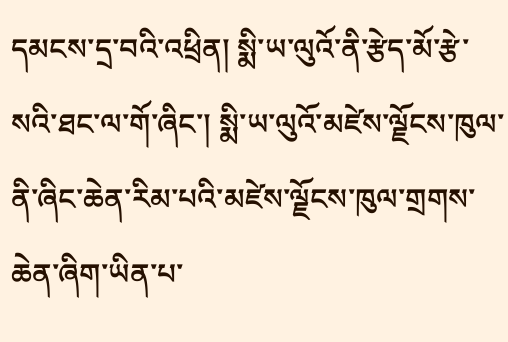དམངས་དྲ་བའི་འཕྲིན། སྨི་ཡ་ལུའོ་ནི་རྩེད་མོ་རྩེ་སའི་ཐང་ལ་གོ་ཞིང་། སྨི་ཡ་ལུའོ་མཛེས་ལྗོངས་ཁུལ་ནི་ཞིང་ཆེན་རིམ་པའི་མཛེས་ལྗོངས་ཁུལ་གྲགས་ཆེན་ཞིག་ཡིན་པ་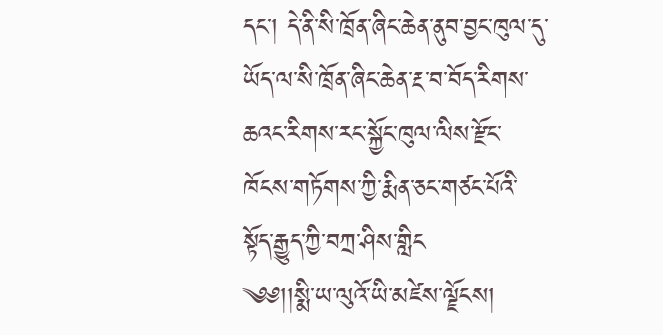དང་། དེ་ནི་སི་ཁྲོན་ཞིང་ཆེན་ནུབ་བྱང་ཁུལ་དུ་ཡོད་ལ་སི་ཁྲོན་ཞིང་ཆེན་རྔ་བ་བོད་རིགས་ཆའང་རིགས་རང་སྐྱོང་ཁུལ་ལིས་རྫོང་ཁོངས་གཏོགས་ཀྱི་རྨིན་ཅང་གཙང་པོའི་སྟོད་རྒྱུད་ཀྱི་བཀྲ་ཤིས་གླིང
༄༅།།སྨི་ཡ་ལུའོ་ཡི་མཛེས་ལྗོངས།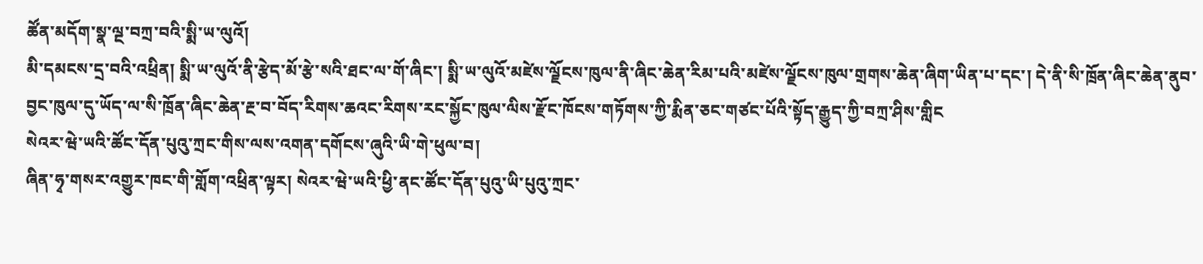ཚོན་མདོག་སྣ་ལྔ་བཀྲ་བའི་སྨི་ཡ་ལུའོ།
མི་དམངས་དྲ་བའི་འཕྲིན། སྨི་ཡ་ལུའོ་ནི་རྩེད་མོ་རྩེ་སའི་ཐང་ལ་གོ་ཞིང་། སྨི་ཡ་ལུའོ་མཛེས་ལྗོངས་ཁུལ་ནི་ཞིང་ཆེན་རིམ་པའི་མཛེས་ལྗོངས་ཁུལ་གྲགས་ཆེན་ཞིག་ཡིན་པ་དང་། དེ་ནི་སི་ཁྲོན་ཞིང་ཆེན་ནུབ་བྱང་ཁུལ་དུ་ཡོད་ལ་སི་ཁྲོན་ཞིང་ཆེན་རྔ་བ་བོད་རིགས་ཆའང་རིགས་རང་སྐྱོང་ཁུལ་ལིས་རྫོང་ཁོངས་གཏོགས་ཀྱི་རྨིན་ཅང་གཙང་པོའི་སྟོད་རྒྱུད་ཀྱི་བཀྲ་ཤིས་གླིང
སེའར་ཝེ་ཡའི་ཚོང་དོན་པུའུ་ཀྲང་གིས་ལས་འགན་དགོངས་ཞུའི་ཡི་གེ་ཕུལ་བ།
ཞིན་ཧྭ་གསར་འགྱུར་ཁང་གི་གློག་འཕྲིན་ལྟར། སེའར་ཝེ་ཡའི་ཕྱི་ནང་ཚོང་དོན་པུའུ་ཡི་པུའུ་ཀྲང་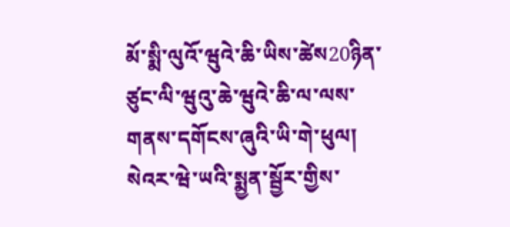མོ་སྨི་ལུའོ་ཝུའེ་ཆི་ཡིས་ཚེས20ཉིན་ཙུང་ལི་ཝུའུ་ཆེ་ཝུའེ་ཆི་ལ་ལས་གནས་དགོངས་ཞུའི་ཡི་གེ་ཕུལ། སེའར་ཝེ་ཡའི་སྨྱན་སྦྱོར་གྱིས་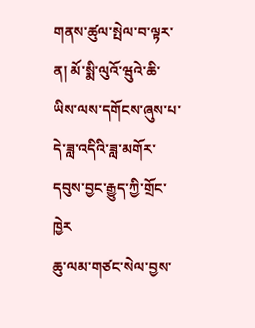གནས་ཚུལ་སྤེལ་བ་ལྟར་ན། མོ་སྨི་ལུའོ་ཝུའེ་ཆི་ཡིས་ལས་དགོངས་ཞུས་པ་དེ་ཟླ་འདིའི་ཟླ་མགོར་དབུས་བྱང་རྒྱུད་ཀྱི་གྲོང་ཁྱེར
ཆུ་ལམ་གཙང་སེལ་བྱས་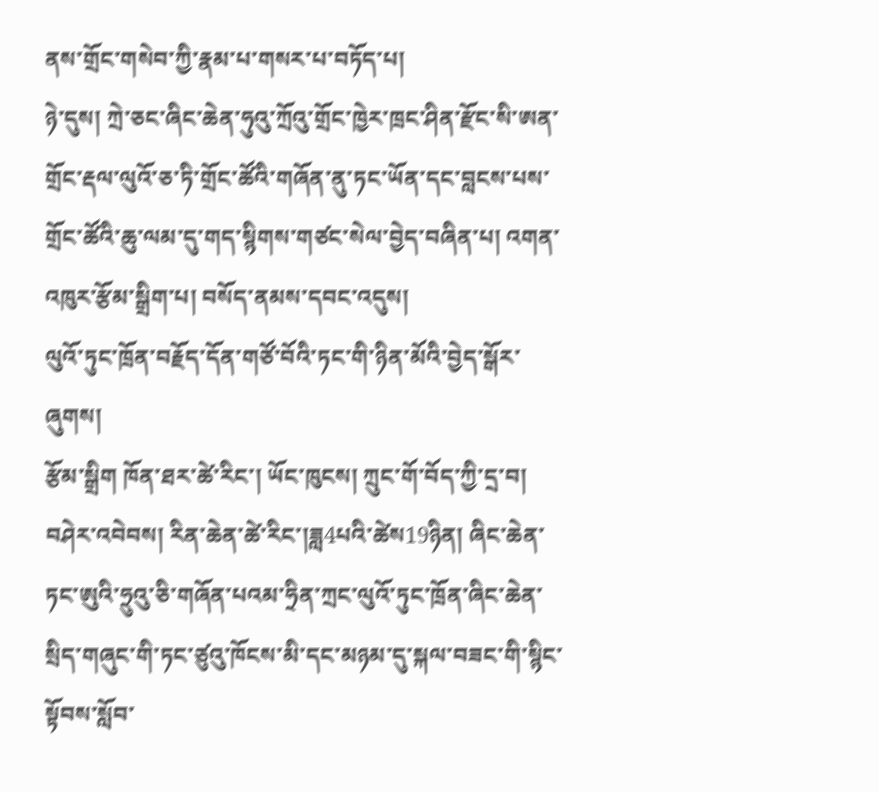ནས་གྲོང་གསེབ་ཀྱི་རྣམ་པ་གསར་པ་བཏོད་པ།
ཉེ་དུས། ཀྲེ་ཅང་ཞིང་ཆེན་ཧུའུ་ཀྲོའུ་གྲོང་ཁྱེར་ཁྲང་ཤིན་རྫོང་སི་ཨན་གྲོང་རྡལ་ལུའོ་ཅ་ཏི་གྲོང་ཚོའི་གཞོན་ནུ་ཏང་ཡོན་དང་བླངས་པས་གྲོང་ཚོའི་ཆུ་ལམ་དུ་གད་སྙིགས་གཙང་སེལ་བྱེད་བཞིན་པ། འགན་འཁུར་རྩོམ་སྒྲིག་པ། བསོད་ནམས་དབང་འདུས།
ལུའོ་ཏུང་ཁྲོན་བརྗོད་དོན་གཙོ་བོའི་ཏང་གི་ཉིན་མོའི་བྱེད་སྒོར་ཞུགས།
རྩོམ་སྒྲིག ཁོན་ཐར་ཚེ་རིང་། ཡོང་ཁུངས། ཀྲུང་གོ་བོད་ཀྱི་དྲ་བ། བཤེར་འབེབས། རིན་ཆེན་ཚེ་རིང་།ཟླ4པའི་ཚེས19ཉིན། ཞིང་ཆེན་ཏང་ཨུའི་ཧྲུའུ་ཅི་གཞོན་པའམ་ཧྲིན་ཀྲང་ལུའོ་ཏུང་ཁྲོན་ཞིང་ཆེན་སྲིད་གཞུང་གི་ཏང་ཙུའུ་ཁོངས་མི་དང་མཉམ་དུ་སྐལ་བཟང་གི་སྙིང་སྟོབས་སློབ་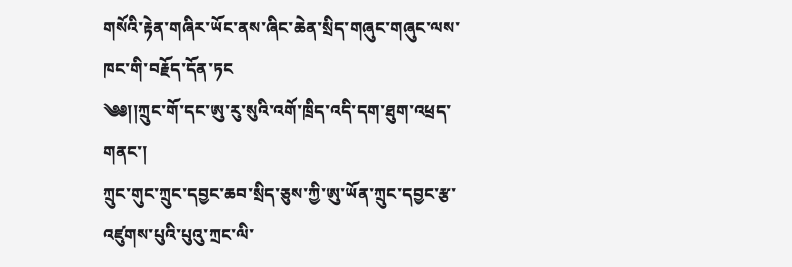གསོའི་རྟེན་གཞིར་ཡོང་ནས་ཞིང་ཆེན་སྲིད་གཞུང་གཞུང་ལས་ཁང་གི་བརྗོད་དོན་ཏང
༄༅།།ཀྲུང་གོ་དང་ཨུ་རུ་སུའི་འགོ་ཁྲིད་འདི་དག་ཐུག་འཕྲད་གནང་།
ཀྲུང་གུང་ཀྲུང་དབྱང་ཆབ་སྲིད་ཅུས་ཀྱི་ཨུ་ཡོན་ཀྲུང་དབྱང་རྩ་འཛུགས་པུའི་པུའུ་ཀྲང་ལི་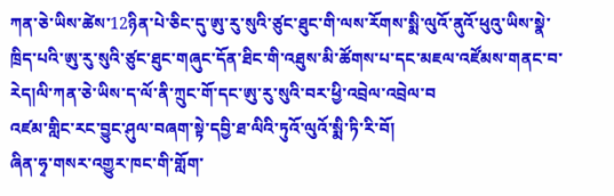ཀན་ཅེ་ཡིས་ཚེས་12ཉིན་པེ་ཅིང་དུ་ཨུ་རུ་སུའི་ཙུང་ཐུང་གི་ལས་རོགས་སྨི་ལུའོ་ནུའོ་ཕུའུ་ཡིས་སྣེ་ཁྲིད་པའི་ཨུ་རུ་སུའི་ཙུང་ཐུང་གཞུང་དོན་ཐིང་གི་འཐུས་མི་ཚོགས་པ་དང་མཇལ་འཛོམས་གནང་བ་རེད།ལི་ཀན་ཅེ་ཡིས་ད་ལོ་ནི་ཀྲུང་གོ་དང་ཨུ་རུ་སུའི་བར་ཕྱི་འབྲེལ་འབྲེལ་བ
འཛམ་གླིང་རང་བྱུང་ཤུལ་བཞག་སྟེ་དབྱི་ཐ་ལིའི་ཏུའོ་ལུའོ་སྨི་ཏི་རི་བོ།
ཞིན་ཧྭ་གསར་འགྱུར་ཁང་གི་གློག་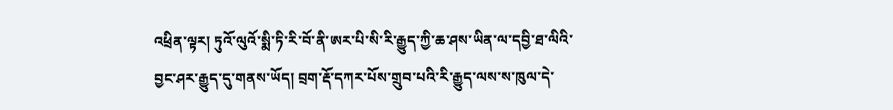འཕྲིན་ལྟར། ཏུའོ་ལུའོ་སྨི་ཏི་རི་བོ་ནི་ཨར་པི་སི་རི་རྒྱུད་ཀྱི་ཆ་ཤས་ཡིན་ལ་དབྱི་ཐ་ལིའི་བྱང་ཤར་རྒྱུད་དུ་གནས་ཡོད། བྲག་རྡོ་དཀར་པོས་གྲུབ་པའི་རི་རྒྱུད་ལས་ས་ཁུལ་དེ་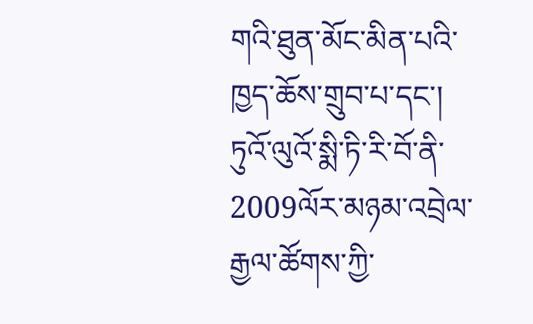གའི་ཐུན་མོང་མིན་པའི་ཁྱད་ཆོས་གྲུབ་པ་དང་། ཏུའོ་ལུའོ་སྨི་ཏི་རི་བོ་ནི་2009ལོར་མཉམ་འབྲེལ་རྒྱལ་ཚོགས་ཀྱི་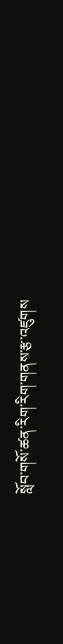སློབ་གསོ་ཚན་རིག་རིག་གནས་རྩ་འཛུགས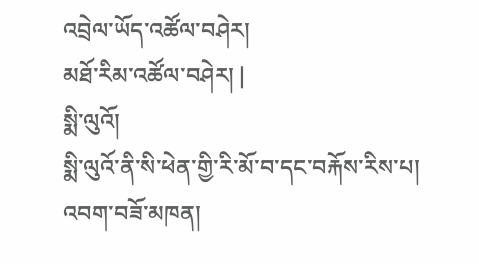འབྲེལ་ཡོད་འཚོལ་བཤེར།
མཐོ་རིམ་འཚོལ་བཤེར། |
སྨི་ལུའོ།
སྨི་ལུའོ་ནི་སི་ཕེན་གྱི་རི་མོ་བ་དང་བརྐོས་རིས་པ། འབག་བཟོ་མཁན།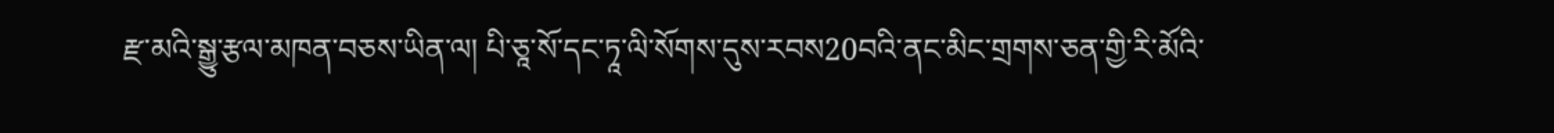རྫ་མའི་སྒྱུ་རྩལ་མཁན་བཅས་ཡིན་ལ། པི་ཅཱ་སོ་དང་ཏཱ་ལི་སོགས་དུས་རབས20བའི་ནང་མིང་གྲགས་ཅན་གྱི་རི་མོའི་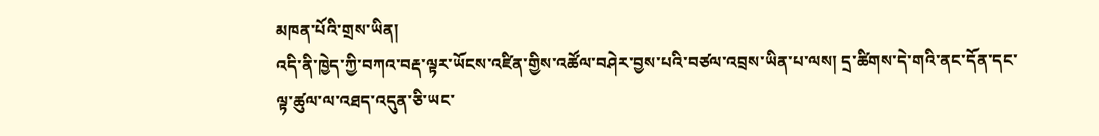མཁན་པོའི་གྲས་ཡིན།
འདི་ནི་ཁྱེད་ཀྱི་བཀའ་བརྡ་ལྟར་ཡོངས་འཛིན་གྱིས་འཚོལ་བཤེར་བྱས་པའི་བཙལ་འབྲས་ཡིན་པ་ལས། དྲ་ཚིགས་དེ་གའི་ནང་དོན་དང་ལྟ་ཚུལ་ལ་འཐད་འདུན་ཅི་ཡང་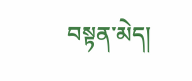བསྟན་མེད།